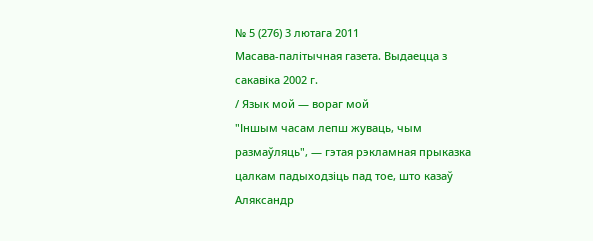№ 5 (276) 3 лютага 2011
Масава-палітычная газета. Выдаецца з сакавіка 2002 г.
/ Язык мой — вораг мой
"Іншым часам лепш жуваць, чым размаўляць", — гэтая рэкламная прыказка цалкам падыходзіць пад тое, што казаў Аляксандр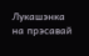Лукашэнка на прэсавай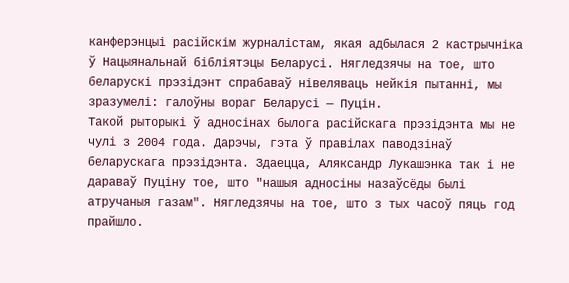канферэнцыі расійскім журналістам, якая адбылася 2 кастрычніка ў Нацыянальнай бібліятэцы Беларусі. Нягледзячы на тое, што беларускі прэзідэнт спрабаваў нівеляваць нейкія пытанні, мы зразумелі: галоўны вораг Беларусі — Пуцін.
Такой рыторыкі ў адносінах былога расійскага прэзідэнта мы не чулі з 2004 года. Дарэчы, гэта ў правілах паводзінаў беларускага прэзідэнта. Здаецца, Аляксандр Лукашэнка так і не дараваў Пуціну тое, што "нашыя адносіны назаўсёды былі атручаныя газам". Нягледзячы на тое, што з тых часоў пяць год прайшло.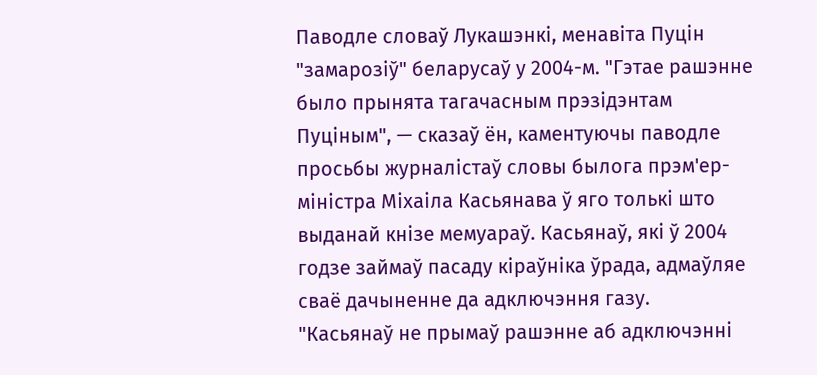Паводле словаў Лукашэнкі, менавіта Пуцін "замарозіў" беларусаў у 2004-м. "Гэтае рашэнне было прынята тагачасным прэзідэнтам Пуціным", — сказаў ён, каментуючы паводле просьбы журналістаў словы былога прэм'ер-міністра Міхаіла Касьянава ў яго толькі што выданай кнізе мемуараў. Касьянаў, які ў 2004 годзе займаў пасаду кіраўніка ўрада, адмаўляе сваё дачыненне да адключэння газу.
"Касьянаў не прымаў рашэнне аб адключэнні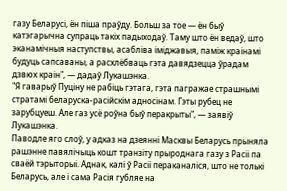газу Беларусі, ён піша праўду. Больш за тое — ён быў катэгарычна супраць такіх падыходаў. Таму што ён ведаў, што эканамічныя наступствы, асабліва іміджавыя, паміж краінамі будуць сапсаваны, а расхлёбваць гэта давядзецца ўрадам дзвюх краін", — дадаў Лукашэнка.
"Я гаварыў Пуціну не рабіць гэтага, гэта пагражае страшнымі стратамі беларуска-расійскім адносінам. Гэты рубец не зарубцуеш. Але газ усё роўна быў перакрыты", — заявіў Лукашэнка.
Паводле яго слоў, у адказ на дзеянні Масквы Беларусь прыняла рашэнне павялічыць кошт транзіту прыроднага газу з Расіі па сваёй тэрыторыі. Аднак, калі ў Расіі пераканаліся, што не толькі Беларусь, але і сама Расія губляе на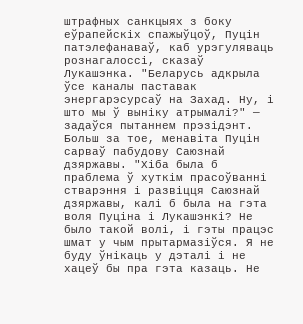штрафных санкцыях з боку еўрапейскіх спажыўцоў, Пуцін патэлефанаваў, каб урэгуляваць рознагалоссі, сказаў Лукашэнка. "Беларусь адкрыла ўсе каналы паставак энергарэсурсаў на Захад. Ну, і што мы ў выніку атрымалі?" — задаўся пытаннем прэзідэнт.
Больш за тое, менавіта Пуцін сарваў пабудову Саюзнай дзяржавы. "Хіба была б праблема ў хуткім прасоўванні стварэння і развіцця Саюзнай дзяржавы, калі б была на гэта воля Пуціна і Лукашэнкі? Не было такой волі, і гэты працэс шмат у чым прытармазіўся. Я не буду ўнікаць у дэталі і не хацеў бы пра гэта казаць. Не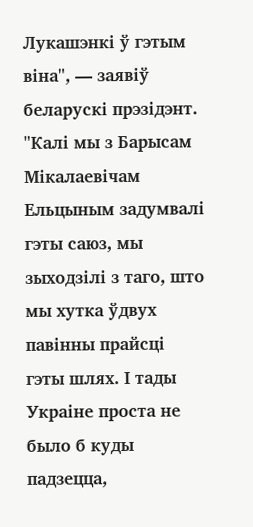Лукашэнкі ў гэтым віна", — заявіў беларускі прэзідэнт.
"Калі мы з Барысам Мікалаевічам Ельцыным задумвалі гэты саюз, мы зыходзілі з таго, што мы хутка ўдвух павінны прайсці гэты шлях. І тады Украіне проста не было б куды падзецца,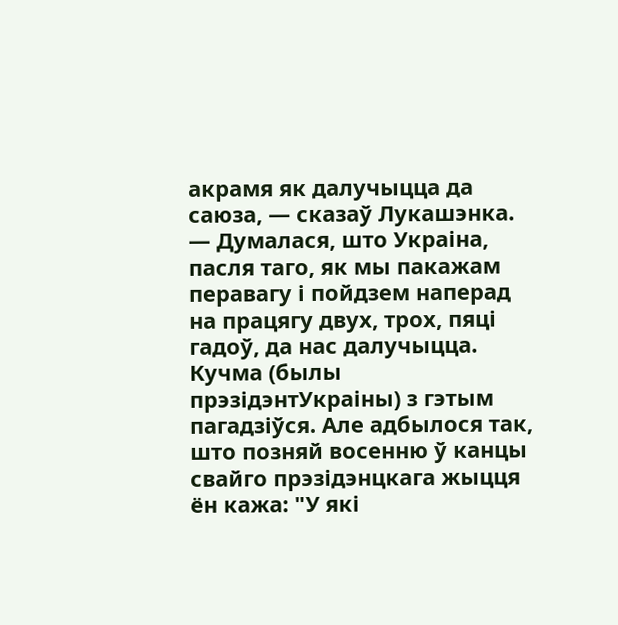акрамя як далучыцца да саюза, — сказаў Лукашэнка. — Думалася, што Украіна, пасля таго, як мы пакажам перавагу і пойдзем наперад на працягу двух, трох, пяці гадоў, да нас далучыцца. Кучма (былы прэзідэнтУкраіны) з гэтым пагадзіўся. Але адбылося так, што позняй восенню ў канцы свайго прэзідэнцкага жыцця ён кажа: "У які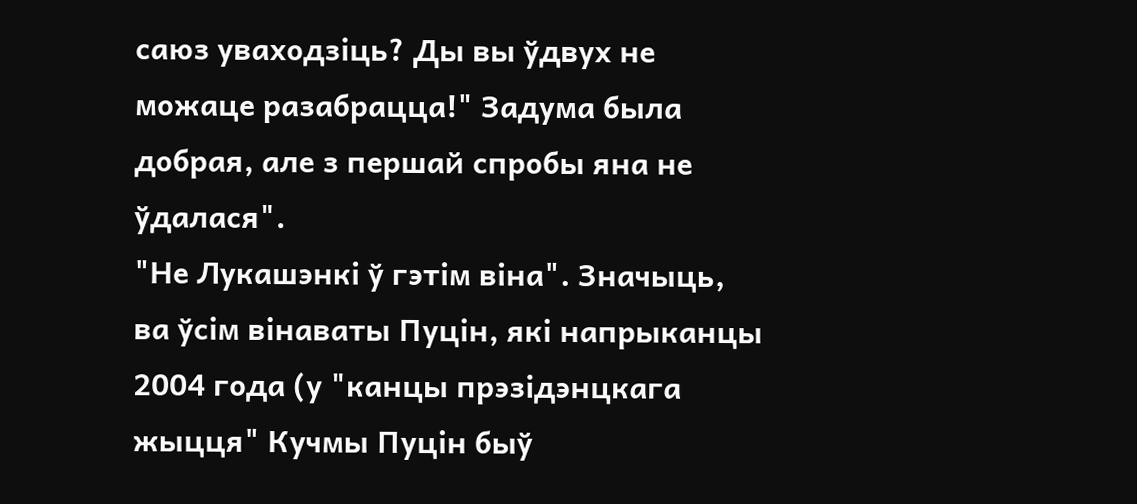саюз уваходзіць? Ды вы ўдвух не можаце разабрацца!" Задума была добрая, але з першай спробы яна не ўдалася".
"Не Лукашэнкі ў гэтім віна". Значыць, ва ўсім вінаваты Пуцін, які напрыканцы 2004 года (у "канцы прэзідэнцкага жыцця" Кучмы Пуцін быў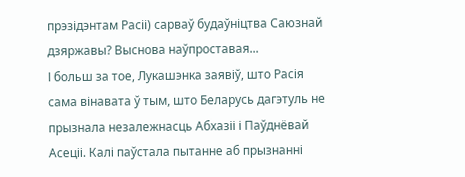прэзідэнтам Расіі) сарваў будаўніцтва Саюзнай дзяржавы? Выснова наўпроставая...
І больш за тое, Лукашэнка заявіў, што Расія сама вінавата ў тым, што Беларусь дагэтуль не прызнала незалежнасць Абхазіі і Паўднёвай Асеціі. Калі паўстала пытанне аб прызнанні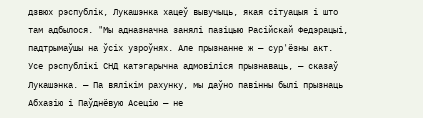дзвюх рэспублік, Лукашэнка хацеў вывучыць, якая сітуацыя і што там адбылося. "Мы адназначна занялі пазіцыю Расійскай Федэрацыі, падтрымаўшы на ўсіх узроўнях. Але прызнанне ж — сур'ёзны акт. Усе рэспублікі СНД катэгарычна адмовіліся прызнаваць, — сказаў Лукашэнка. — Па вялікім рахунку, мы даўно павінны былі прызнаць Абхазію і Паўднёвую Асецію — не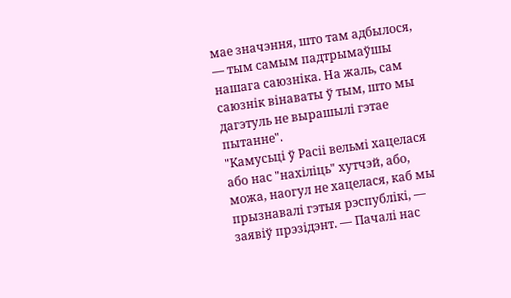мае значэння, што там адбылося, — тым самым падтрымаўшы нашага саюзніка. На жаль, сам саюзнік вінаваты ў тым, што мы дагэтуль не вырашылі гэтае пытанне".
"Камусьці ў Расіі вельмі хацелася або нас "нахіліць" хутчэй, або, можа, наогул не хацелася, каб мы прызнавалі гэтыя рэспублікі, — заявіў прэзідэнт. — Пачалі нас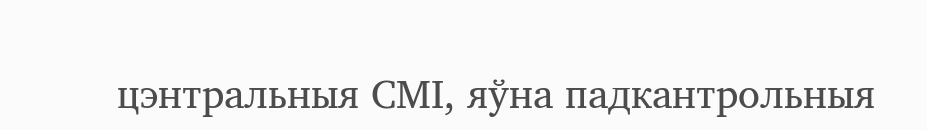цэнтральныя СМІ, яўна падкантрольныя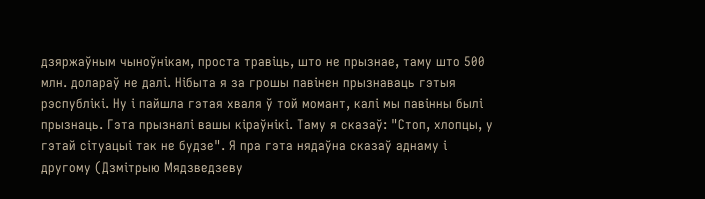дзяржаўным чыноўнікам, проста травіць, што не прызнае, таму што 500 млн. долараў не далі. Нібыта я за грошы павінен прызнаваць гэтыя рэспублікі. Ну і пайшла гэтая хваля ў той момант, калі мы павінны былі прызнаць. Гэта прызналі вашы кіраўнікі. Таму я сказаў: "Стоп, хлопцы, у гэтай сітуацыі так не будзе". Я пра гэта нядаўна сказаў аднаму і другому (Дзмітрыю Мядзведзеву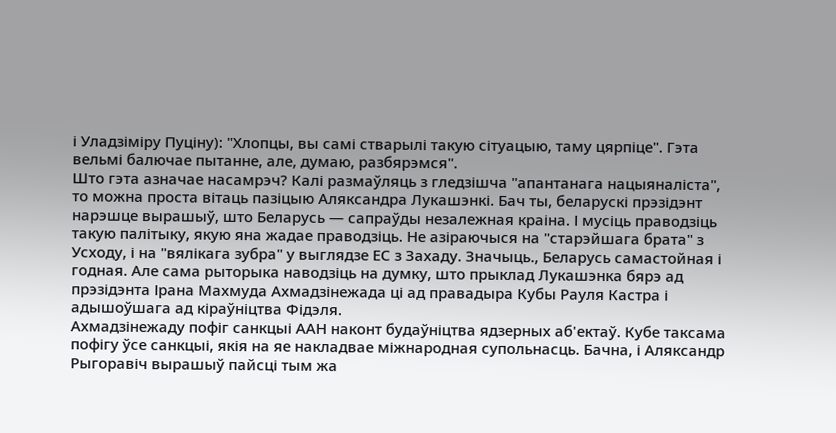і Уладзіміру Пуціну): "Хлопцы, вы самі стварылі такую сітуацыю, таму цярпіце". Гэта вельмі балючае пытанне, але, думаю, разбярэмся".
Што гэта азначае насамрэч? Калі размаўляць з гледзішча "апантанага нацыяналіста", то можна проста вітаць пазіцыю Аляксандра Лукашэнкі. Бач ты, беларускі прэзідэнт нарэшце вырашыў, што Беларусь — сапраўды незалежная краіна. І мусіць праводзіць такую палітыку, якую яна жадае праводзіць. Не азіраючыся на "старэйшага брата" з Усходу, і на "вялікага зубра" у выглядзе ЕС з Захаду. Значыць., Беларусь самастойная і годная. Але сама рыторыка наводзіць на думку, што прыклад Лукашэнка бярэ ад прэзідэнта Ірана Махмуда Ахмадзінежада ці ад правадыра Кубы Рауля Кастра і адышоўшага ад кіраўніцтва Фідэля.
Ахмадзінежаду пофіг санкцыі ААН наконт будаўніцтва ядзерных аб'ектаў. Кубе таксама пофігу ўсе санкцыі, якія на яе накладвае міжнародная супольнасць. Бачна, і Аляксандр Рыгоравіч вырашыў пайсці тым жа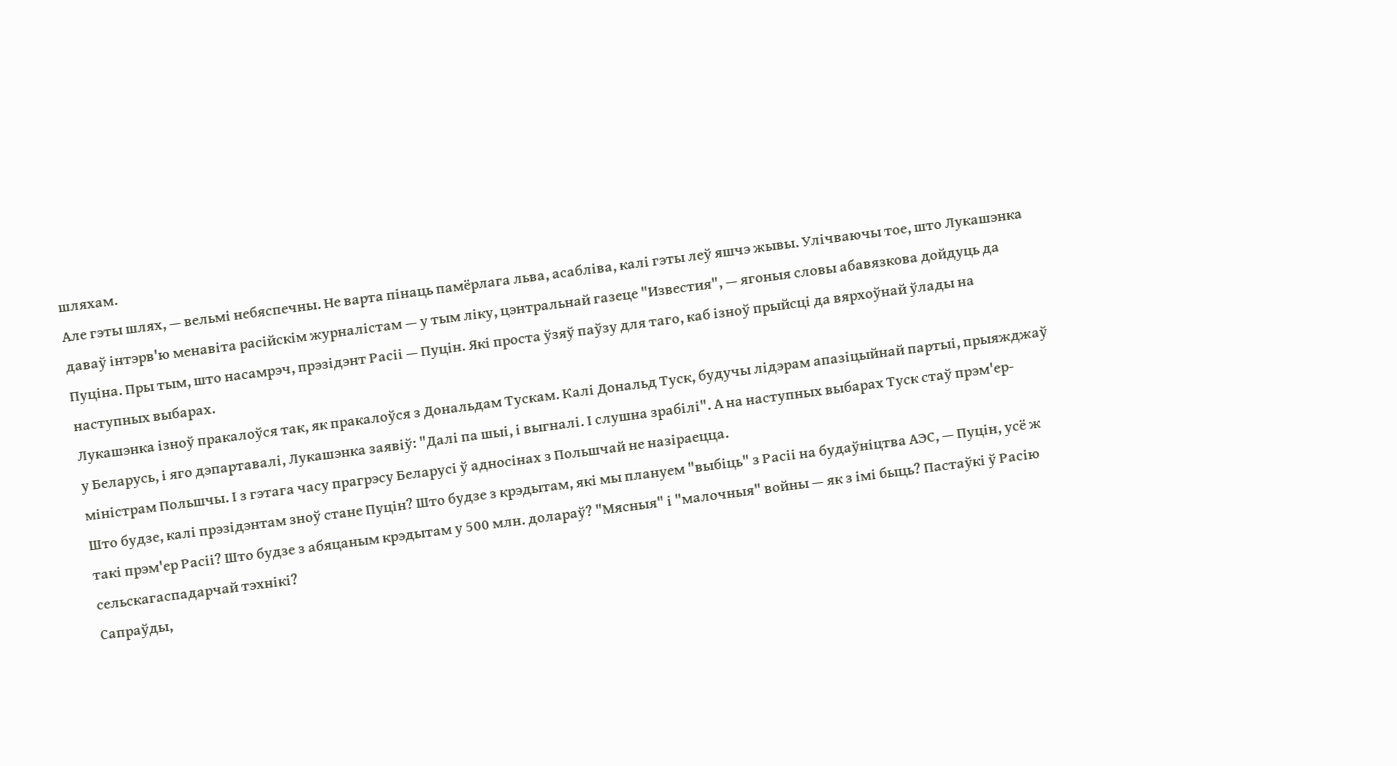шляхам.
Але гэты шлях, — вельмі небяспечны. Не варта пінаць памёрлага льва, асабліва, калі гэты леў яшчэ жывы. Улічваючы тое, што Лукашэнка даваў інтэрв'ю менавіта расійскім журналістам — у тым ліку, цэнтральнай газеце "Известия", — ягоныя словы абавязкова дойдуць да Пуціна. Пры тым, што насамрэч, прэзідэнт Расіі — Пуцін. Які проста ўзяў паўзу для таго, каб ізноў прыйсці да вярхоўнай ўлады на наступных выбарах.
Лукашэнка ізноў пракалоўся так, як пракалоўся з Дональдам Тускам. Калі Дональд Туск, будучы лідэрам апазіцыйнай партыі, прыяжджаў у Беларусь, і яго дэпартавалі, Лукашэнка заявіў: "Далі па шыі, і выгналі. І слушна зрабілі". А на наступных выбарах Туск стаў прэм'ер-міністрам Польшчы. І з гэтага часу прагрэсу Беларусі ў адносінах з Польшчай не назіраецца.
Што будзе, калі прэзідэнтам зноў стане Пуцін? Што будзе з крэдытам, які мы плануем "выбіць" з Расіі на будаўніцтва АЭС, — Пуцін, усё ж такі прэм'ер Расіі? Што будзе з абяцаным крэдытам у 500 млн. долараў? "Мясныя" і "малочныя" войны — як з імі быць? Пастаўкі ў Расію сельскагаспадарчай тэхнікі?
Сапраўды,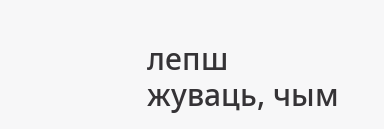лепш жуваць, чым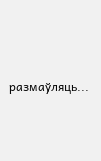размаўляць...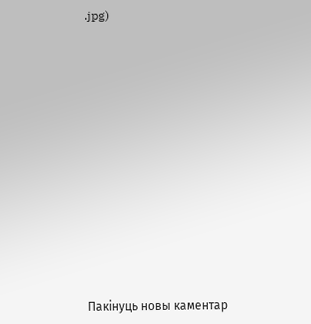.jpg)













Пакінуць новы каментар